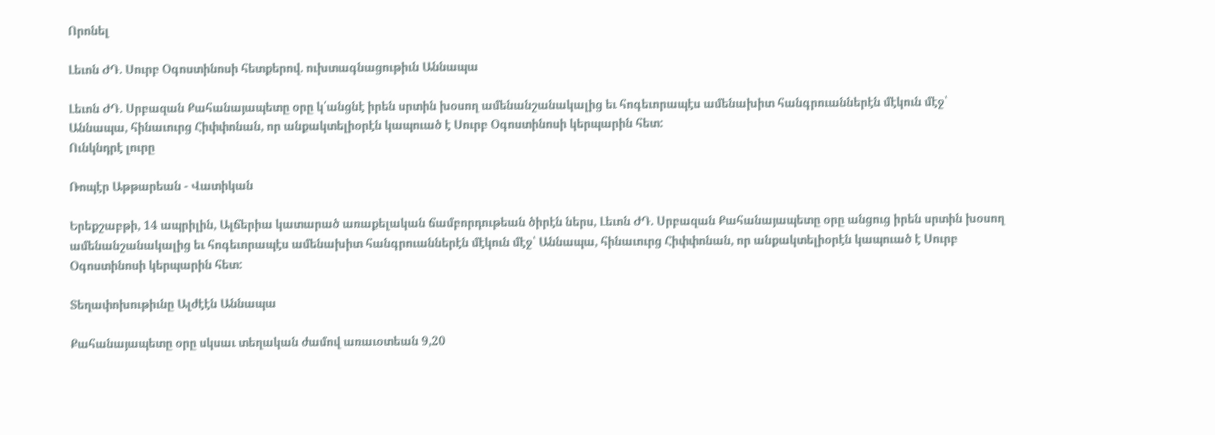Որոնել

Լեւոն ԺԴ. Սուրբ Օգոստինոսի հետքերով. ուխտագնացութիւն Աննապա

Լեւոն ԺԴ. Սրբազան Քահանայապետը օրը կ՛անցնէ իրեն սրտին խօսող ամենանշանակալից եւ հոգեւորապէս ամենախիտ հանգրուաններէն մէկուն մէջ՝ Աննապա, հինաւուրց Հիփփոնան, որ անքակտելիօրէն կապուած է Սուրբ Օգոստինոսի կերպարին հետ:
Ունկնդրէ լուրը

Ռոպէր Աթթարեան - Վատիկան

Երեքշաբթի, 14 ապրիլին, Ալճերիա կատարած առաքելական ճամբորդութեան ծիրէն ներս, Լեւոն ԺԴ. Սրբազան Քահանայապետը օրը անցուց իրեն սրտին խօսող ամենանշանակալից եւ հոգեւորապէս ամենախիտ հանգրուաններէն մէկուն մէջ՝ Աննապա, հինաւուրց Հիփփոնան, որ անքակտելիօրէն կապուած է Սուրբ Օգոստինոսի կերպարին հետ:

Տեղափոխութիւնը Ալժէէն Աննապա

Քահանայապետը օրը սկսաւ տեղական ժամով առաւօտեան 9,20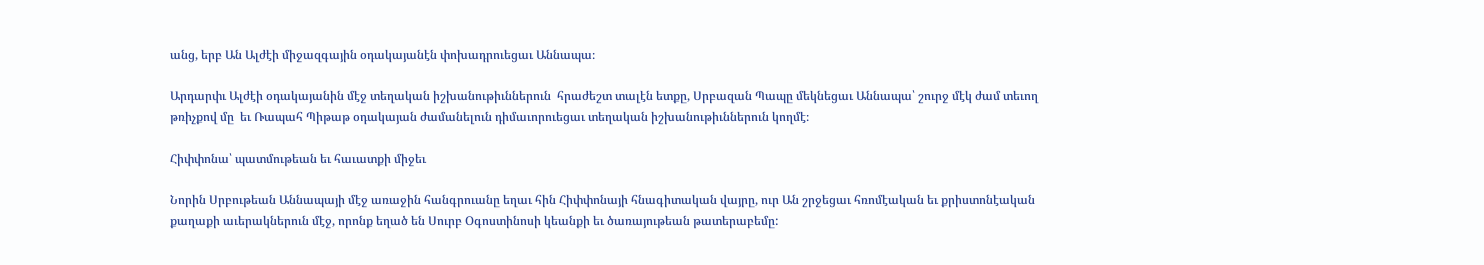անց, երբ Ան Ալժէի միջազգային օդակայանէն փոխադրուեցաւ Աննապա։

Արդարփւ Ալժէի օդակայանին մէջ տեղական իշխանութիւններուն  հրաժեշտ տալէն ետքը, Սրբազան Պապը մեկնեցաւ Աննապա՝ շուրջ մէկ ժամ տեւող թռիչքով մը  եւ Ռապահ Պիթաթ օդակայան ժամանելուն դիմաւորուեցաւ տեղական իշխանութիւններուն կողմէ։

Հիփփոնա՝ պատմութեան եւ հաւատքի միջեւ

Նորին Սրբութեան Աննապայի մէջ առաջին հանգրուանը եղաւ հին Հիփփոնայի հնագիտական վայրը, ուր Ան շրջեցաւ հռոմէական եւ քրիստոնէական քաղաքի աւերակներուն մէջ, որոնք եղած են Սուրբ Օգոստինոսի կեանքի եւ ծառայութեան թատերաբեմը: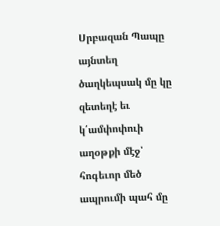Սրբազան Պապը այնտեղ ծաղկեպսակ մը կը զետեղէ եւ կ՛ամփոփուի աղօթքի մէջ՝ հոգեւոր մեծ ապրումի պահ մը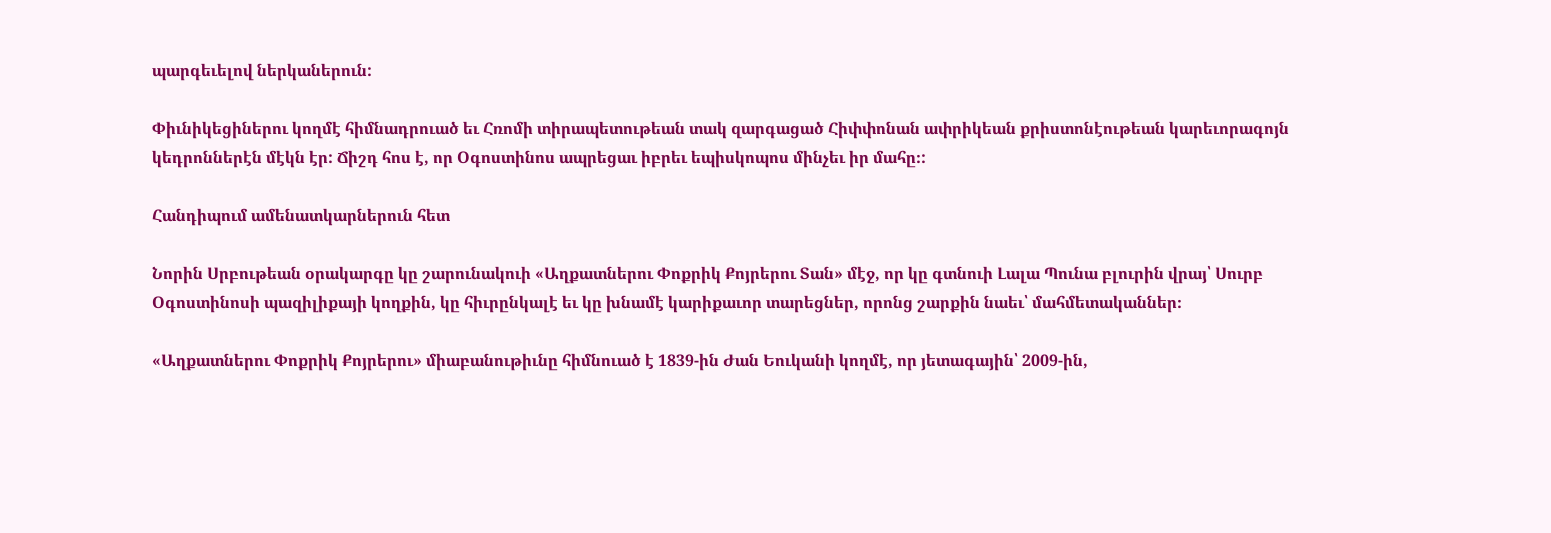պարգեւելով ներկաներուն:

Փիւնիկեցիներու կողմէ հիմնադրուած եւ Հռոմի տիրապետութեան տակ զարգացած Հիփփոնան ափրիկեան քրիստոնէութեան կարեւորագոյն կեդրոններէն մէկն էր: Ճիշդ հոս է, որ Օգոստինոս ապրեցաւ իբրեւ եպիսկոպոս մինչեւ իր մահը։:

Հանդիպում ամենատկարներուն հետ

Նորին Սրբութեան օրակարգը կը շարունակուի «Աղքատներու Փոքրիկ Քոյրերու Տան» մէջ, որ կը գտնուի Լալա Պունա բլուրին վրայ՝ Սուրբ Օգոստինոսի պազիլիքայի կողքին, կը հիւրընկալէ եւ կը խնամէ կարիքաւոր տարեցներ, որոնց շարքին նաեւ՝ մահմետականներ։

«Աղքատներու Փոքրիկ Քոյրերու» միաբանութիւնը հիմնուած է 1839-ին Ժան Եուկանի կողմէ, որ յետագային՝ 2009-ին,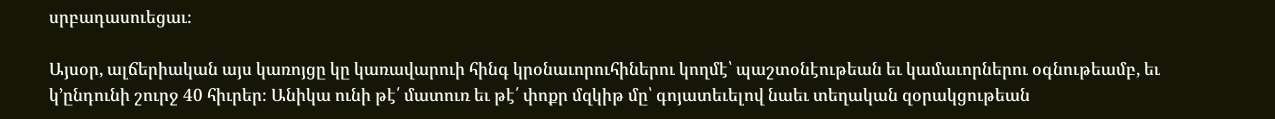սրբադասուեցաւ։

Այսօր, ալճերիական այս կառոյցը կը կառավարուի հինգ կրօնաւորուհիներու կողմէ՝ պաշտօնէութեան եւ կամաւորներու օգնութեամբ, եւ կ’ընդունի շուրջ 40 հիւրեր։ Անիկա ունի թէ՛ մատուռ եւ թէ՛ փոքր մզկիթ մը՝ գոյատեւելով նաեւ տեղական զօրակցութեան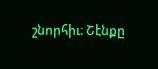շնորհիւ։ Շէնքը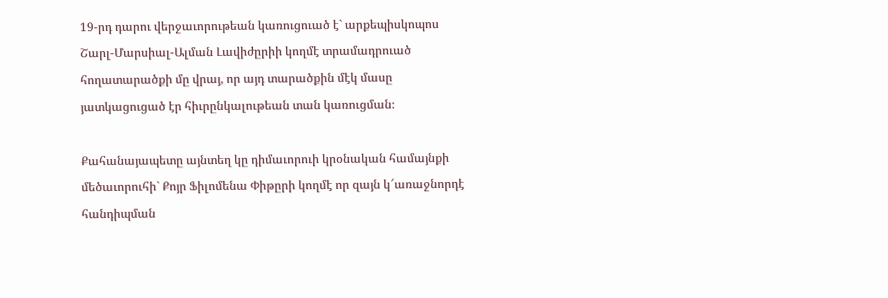19-րդ դարու վերջաւորութեան կառուցուած է` արքեպիսկոպոս Շարլ-Մարսիալ-Ալման Լավիժըրիի կողմէ տրամադրուած հողատարածքի մը վրայ, որ այդ տարածքին մէկ մասը յատկացուցած էր հիւրընկալութեան տան կառուցման։

Քահանայապետը այնտեղ կը դիմաւորուի կրօնական համայնքի մեծաւորուհի` Քոյր Ֆիլոմենա Փիթըրի կողմէ որ զայն կ՜առաջնորդէ հանդիպման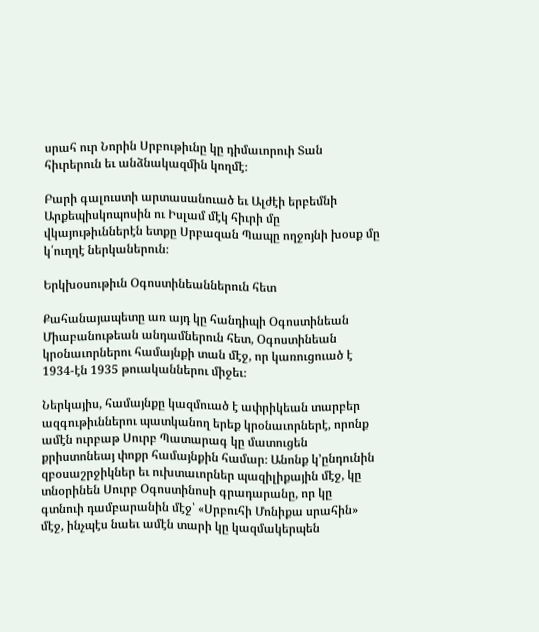սրահ ուր Նորին Սրբութիւնը կը դիմաւորուի Տան հիւրերուն եւ անձնակազմին կողմէ։

Բարի գալուստի արտասանուած եւ Ալժէի երբեմնի Արքեպիսկոպոսին ու Իսլամ մէկ հիւրի մը վկայութիւններէն ետքը Սրբազան Պապը ողջոյնի խօսք մը կ՛ուղղէ ներկաներուն։

Երկխօսութիւն Օգոստինեաններուն հետ

Քահանայապետը առ այդ կը հանդիպի Օգոստինեան Միաբանութեան անդամներուն հետ, Օգոստինեան կրօնաւորներու համայնքի տան մէջ, որ կառուցուած է 1934-էն 1935 թուականներու միջեւ։

Ներկայիս, համայնքը կազմուած է ափրիկեան տարբեր ազգութիւններու պատկանող երեք կրօնաւորներէ, որոնք ամէն ուրբաթ Սուրբ Պատարագ կը մատուցեն քրիստոնեայ փոքր համայնքին համար։ Անոնք կ’ընդունին զբօսաշրջիկներ եւ ուխտաւորներ պազիլիքային մէջ, կը տնօրինեն Սուրբ Օգոստինոսի գրադարանը, որ կը գտնուի դամբարանին մէջ՝ «Սրբուհի Մոնիքա սրահին» մէջ, ինչպէս նաեւ ամէն տարի կը կազմակերպեն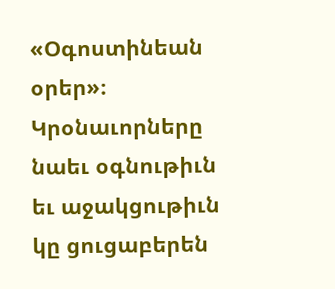«Օգոստինեան օրեր»։ Կրօնաւորները նաեւ օգնութիւն եւ աջակցութիւն կը ցուցաբերեն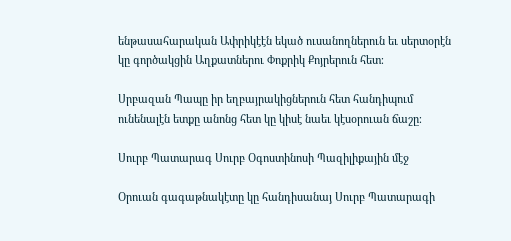ենթասահարական Ափրիկէէն եկած ուսանողներուն եւ սերտօրէն կը գործակցին Աղքատներու Փոքրիկ Քոյրերուն հետ։

Սրբազան Պապը իր եղբայրակիցներուն հետ հանդիպում ունենալէն ետքը անոնց հետ կը կիսէ նաեւ կէսօրուան ճաշը։

Սուրբ Պատարագ Սուրբ Օգոստինոսի Պազիլիքային մէջ

Օրուան գագաթնակէտը կը հանդիսանայ Սուրբ Պատարագի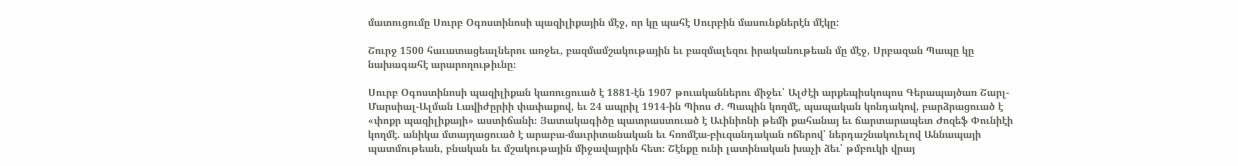մատուցումը Սուրբ Օգոստինոսի պազիլիքային մէջ, որ կը պահէ Սուրբին մասունքներէն մէկը:

Շուրջ 1500 հաւատացեալներու առջեւ, բազմամշակութային եւ բազմալեզու իրականութեան մը մէջ, Սրբազան Պապը կը նախագահէ արարողութիւնը։

Սուրբ Օգոստինոսի պազիլիքան կառուցուած է 1881-էն 1907 թուականներու միջեւ՝ Ալժէի արքեպիսկոպոս Գերապայծառ Շարլ-Մարսիալ-Ալման Լավիժըրիի փափաքով, եւ 24 ապրիլ 1914-ին Պիոս Ժ. Պապին կողմէ, պապական կոնդակով, բարձրացուած է «փոքր պազիլիքայի» աստիճանի։ Յատակագիծը պատրաստուած է Աւինիոնի թեմի քահանայ եւ ճարտարապետ Ժոզեֆ Փունիէի կողմէ. անիկա մտայղացուած է արաբա-մաւրիտանական եւ հռոմէա-բիւզանդական ոճերով՝ ներդաշնակուելով Աննապայի պատմութեան, բնական եւ մշակութային միջավայրին հետ։ Շէնքը ունի լատինական խաչի ձեւ՝ թմբուկի վրայ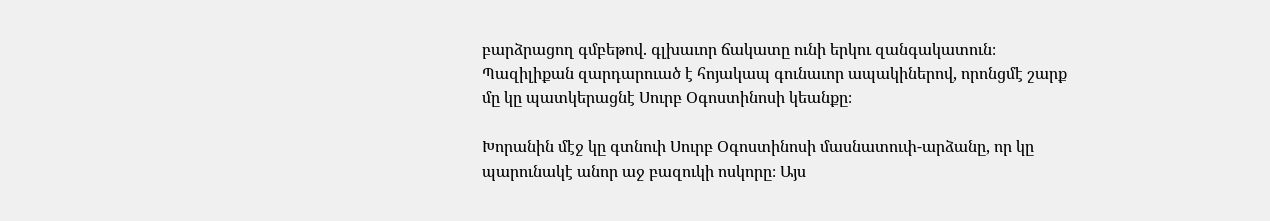բարձրացող գմբեթով. գլխաւոր ճակատը ունի երկու զանգակատուն։ Պազիլիքան զարդարուած է հոյակապ գունաւոր ապակիներով, որոնցմէ շարք մը կը պատկերացնէ Սուրբ Օգոստինոսի կեանքը։

Խորանին մէջ կը գտնուի Սուրբ Օգոստինոսի մասնատուփ-արձանը, որ կը պարունակէ անոր աջ բազուկի ոսկորը։ Այս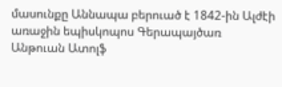մասունքը Աննապա բերուած է 1842-ին Ալժէի առաջին եպիսկոպոս Գերապայծառ Անթուան Ատոլֆ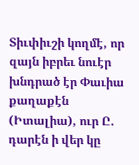Տիւփիւշի կողմէ, որ զայն իբրեւ նուէր խնդրած էր Փաւիա քաղաքէն (Իտալիա), ուր Ը. դարէն ի վեր կը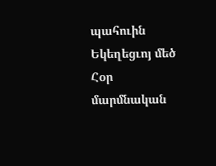պահուին Եկեղեցւոյ մեծ Հօր մարմնական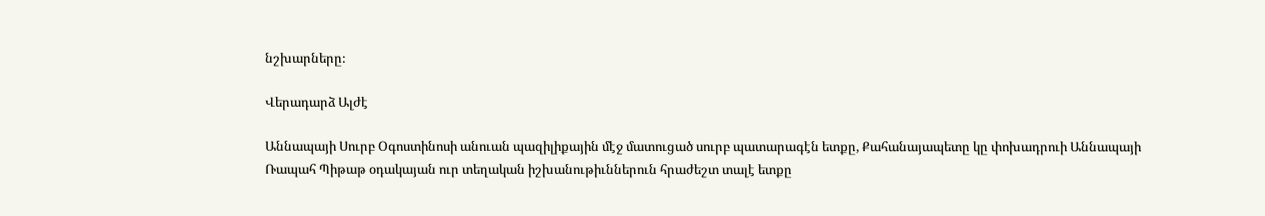նշխարները։

Վերադարձ Ալժէ

Աննապայի Սուրբ Օգոստինոսի անուան պազիլիքային մէջ մատուցած սուրբ պատարագէն ետքը, Քահանայապետը կը փոխադրուի Աննապայի Ռապահ Պիթաթ օդակայան ուր տեղական իշխանութիւններուն հրաժեշտ տալէ ետքը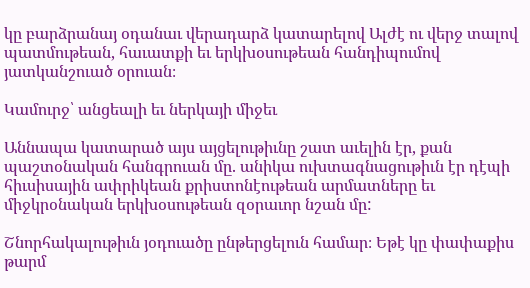կը բարձրանայ օդանաւ վերադարձ կատարելով Ալժէ ու վերջ տալով պատմութեան, հաւատքի եւ երկխօսութեան հանդիպումով յատկանշուած օրուան։

Կամուրջ՝ անցեալի եւ ներկայի միջեւ

Աննապա կատարած այս այցելութիւնը շատ աւելին էր, քան պաշտօնական հանգրուան մը. անիկա ուխտագնացութիւն էր դէպի հիւսիսային ափրիկեան քրիստոնէութեան արմատները եւ միջկրօնական երկխօսութեան զօրաւոր նշան մը:

Շնորհակալութիւն յօդուածը ընթերցելուն համար։ Եթէ կը փափաքիս թարմ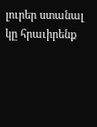լուրեր ստանալ կը հրաւիրենք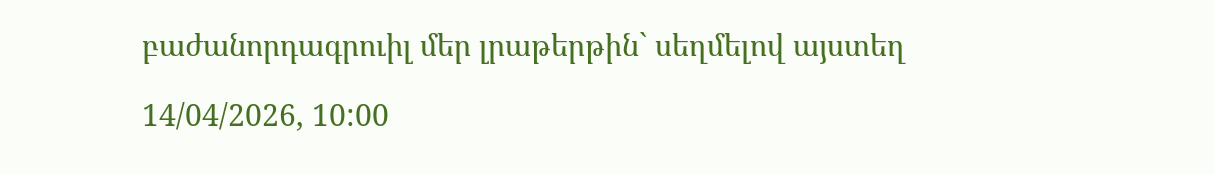բաժանորդագրուիլ մեր լրաթերթին` սեղմելով այստեղ

14/04/2026, 10:00